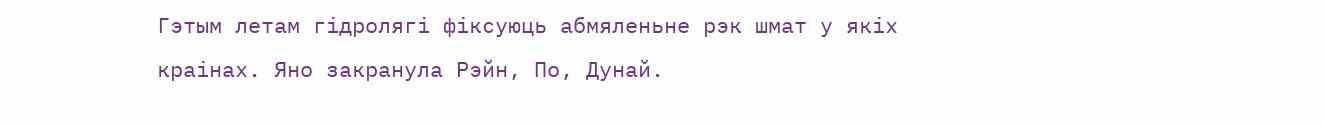Гэтым летам гідролягі фіксуюць абмяленьне рэк шмат у якіх краінах. Яно закранула Рэйн, По, Дунай.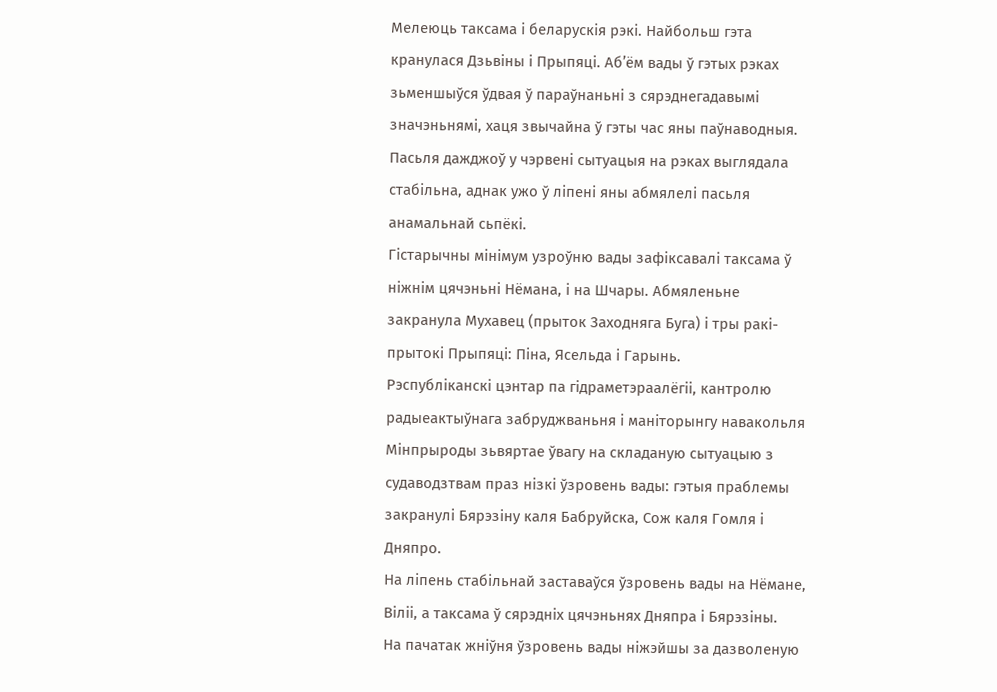Мелеюць таксама і беларускія рэкі. Найбольш гэта кранулася Дзьвіны і Прыпяці. Аб’ём вады ў гэтых рэках зьменшыўся ўдвая ў параўнаньні з сярэднегадавымі значэньнямі, хаця звычайна ў гэты час яны паўнаводныя. Пасьля дажджоў у чэрвені сытуацыя на рэках выглядала стабільна, аднак ужо ў ліпені яны абмялелі пасьля анамальнай сьпёкі.
Гістарычны мінімум узроўню вады зафіксавалі таксама ў ніжнім цячэньні Нёмана, і на Шчары. Абмяленьне закранула Мухавец (прыток Заходняга Буга) і тры ракі-прытокі Прыпяці: Піна, Ясельда і Гарынь.
Рэспубліканскі цэнтар па гідраметэраалёгіі, кантролю радыеактыўнага забруджваньня і маніторынгу навакольля Мінпрыроды зьвяртае ўвагу на складаную сытуацыю з судаводзтвам праз нізкі ўзровень вады: гэтыя праблемы закранулі Бярэзіну каля Бабруйска, Сож каля Гомля і Дняпро.
На ліпень стабільнай заставаўся ўзровень вады на Нёмане, Віліі, а таксама ў сярэдніх цячэньнях Дняпра і Бярэзіны.
На пачатак жніўня ўзровень вады ніжэйшы за дазволеную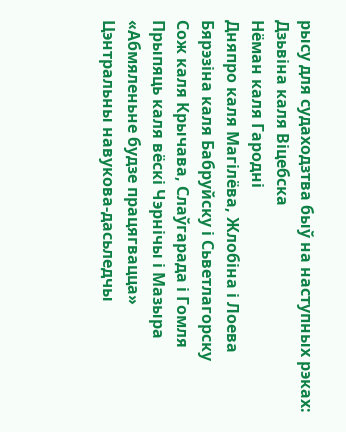рысу для судаходзтва быў на наступных рэках:
Дзьвіна каля Віцебска
Нёман каля Гародні
Дняпро каля Магілёва, Жлобіна і Лоева
Бярэзіна каля Бабруйску і Сьветлагорску
Сож каля Крычава, Слаўгарада і Гомля
Прыпяць каля вёскі Чэрнічы і Мазыра
«Абмяленьне будзе працягвацца»
Цэнтральны навукова-дасьледчы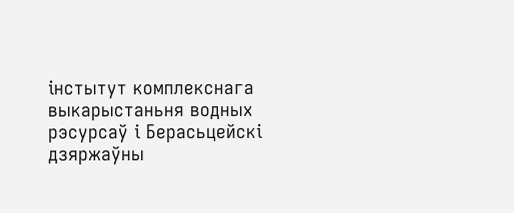інстытут комплекснага выкарыстаньня водных рэсурсаў і Берасьцейскі дзяржаўны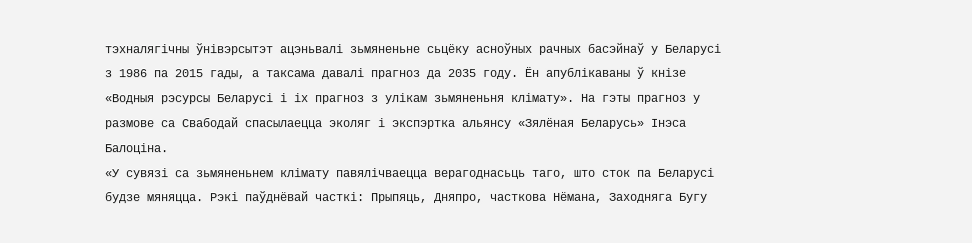тэхналягічны ўнівэрсытэт ацэньвалі зьмяненьне сьцёку асноўных рачных басэйнаў у Беларусі з 1986 па 2015 гады, а таксама давалі прагноз да 2035 году. Ён апублікаваны ў кнізе «Водныя рэсурсы Беларусі і іх прагноз з улікам зьмяненьня клімату». На гэты прагноз у размове са Свабодай спасылаецца эколяг і экспэртка альянсу «Зялёная Беларусь» Інэса Балоціна.
«У сувязі са зьмяненьнем клімату павялічваецца верагоднасьць таго, што сток па Беларусі будзе мяняцца. Рэкі паўднёвай часткі: Прыпяць, Дняпро, часткова Нёмана, Заходняга Бугу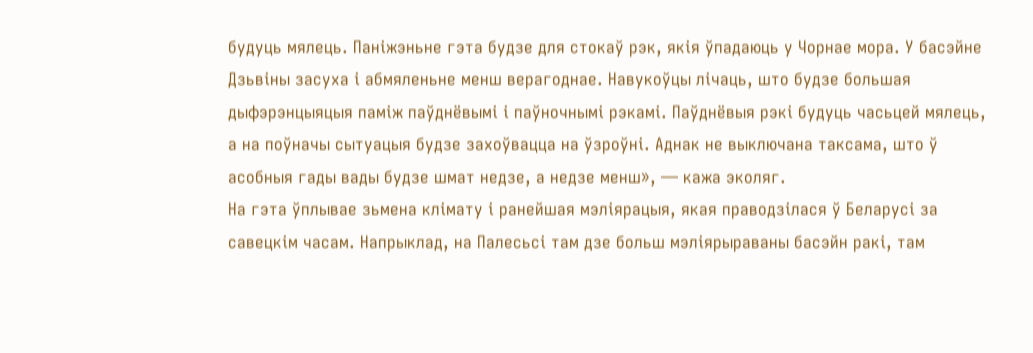будуць мялець. Паніжэньне гэта будзе для стокаў рэк, якія ўпадаюць у Чорнае мора. У басэйне Дзьвіны засуха і абмяленьне менш верагоднае. Навукоўцы лічаць, што будзе большая дыфэрэнцыяцыя паміж паўднёвымі і паўночнымі рэкамі. Паўднёвыя рэкі будуць часьцей мялець, а на поўначы сытуацыя будзе захоўвацца на ўзроўні. Аднак не выключана таксама, што ў асобныя гады вады будзе шмат недзе, а недзе менш», — кажа эколяг.
На гэта ўплывае зьмена клімату і ранейшая мэліярацыя, якая праводзілася ў Беларусі за савецкім часам. Напрыклад, на Палесьсі там дзе больш мэліярыраваны басэйн ракі, там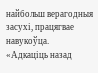найбольш верагодныя засухі, працягвае навукоўца.
«Адкаціць назад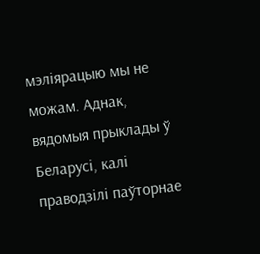мэліярацыю мы не можам. Аднак, вядомыя прыклады ў Беларусі, калі праводзілі паўторнае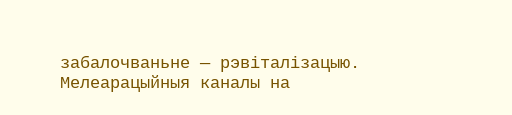забалочваньне — рэвіталізацыю. Мелеарацыйныя каналы на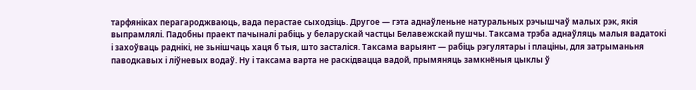тарфяніках перагароджваюць, вада перастае сыходзіць. Другое — гэта аднаўленьне натуральных рэчышчаў малых рэк, якія выпрамлялі. Падобны праект пачыналі рабіць у беларускай частцы Белавежскай пушчы. Таксама трэба аднаўляць малыя вадатокі і захоўваць раднікі, не зьнішчаць хаця б тыя, што засталіся. Таксама варыянт — рабіць рэгулятары і плаціны, для затрыманьня паводкавых і ліўневых водаў. Ну і таксама варта не раскідвацца вадой, прымяняць замкнёныя цыклы ў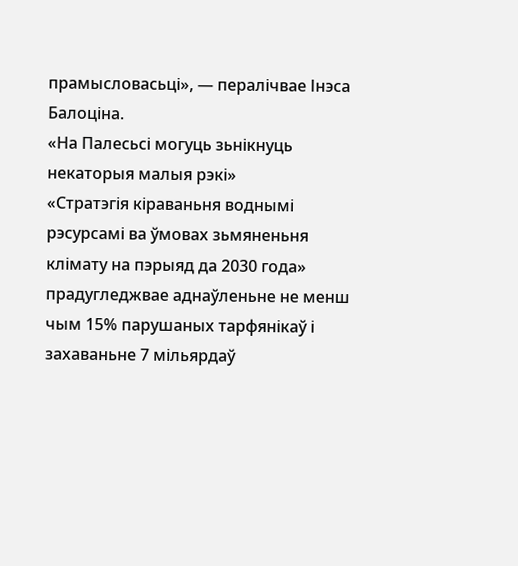прамысловасьці», — пералічвае Інэса Балоціна.
«На Палесьсі могуць зьнікнуць некаторыя малыя рэкі»
«Стратэгія кіраваньня воднымі рэсурсамі ва ўмовах зьмяненьня клімату на пэрыяд да 2030 года» прадугледжвае аднаўленьне не менш чым 15% парушаных тарфянікаў і захаваньне 7 мільярдаў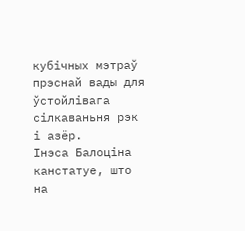кубічных мэтраў прэснай вады для ўстойлівага сілкаваньня рэк і азёр.
Інэса Балоціна канстатуе, што на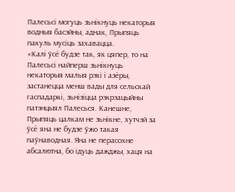Палесьсі могуць зьнікнуць некаторыя водныя басэйны, аднак, Прыпяць пакуль мусіць захавацца.
«Калі ўсё будзе так, як цяпер, то на Палесьсі найперш зьнікнуць некаторыя малыя рэкі і азёры, застанецца менш вады для сельскай гаспадаркі, зьнізіцца рэкрэацыйны патэнцыял Палесься. Канешне, Прыпяць цалкам не зьнікне, хутчэй за ўсё яна не будзе ўжо такая паўнаводная. Яна не перасохне абсалютна, бо ідуць дажджы, хаця на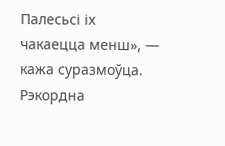Палесьсі іх чакаецца менш», — кажа суразмоўца.
Рэкордна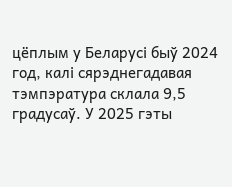цёплым у Беларусі быў 2024 год, калі сярэднегадавая тэмпэратура склала 9,5 градусаў. У 2025 гэты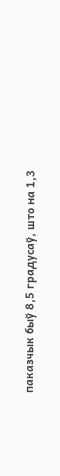паказчык быў 8,5 градусаў, што на 1,3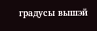градусы вышэй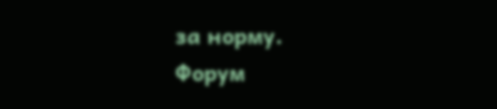за норму.
Форум